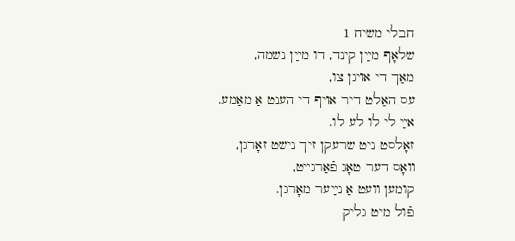חבלי משיח 1
שלאָף מײַן קינד, דו מײַן נשמה,
מאַך די אױגן צו,
עס האַלט דיר אױף די הענט אַ מאַמע.
אײַ לי לו לע לו.
זאָלסט ניט שרעקן זיך נישט זאָרגן,
װאָס דער טאָג פֿאַרגײט,
קומען װעט אַ נײַער מאָרגן.
פֿול מיט גליק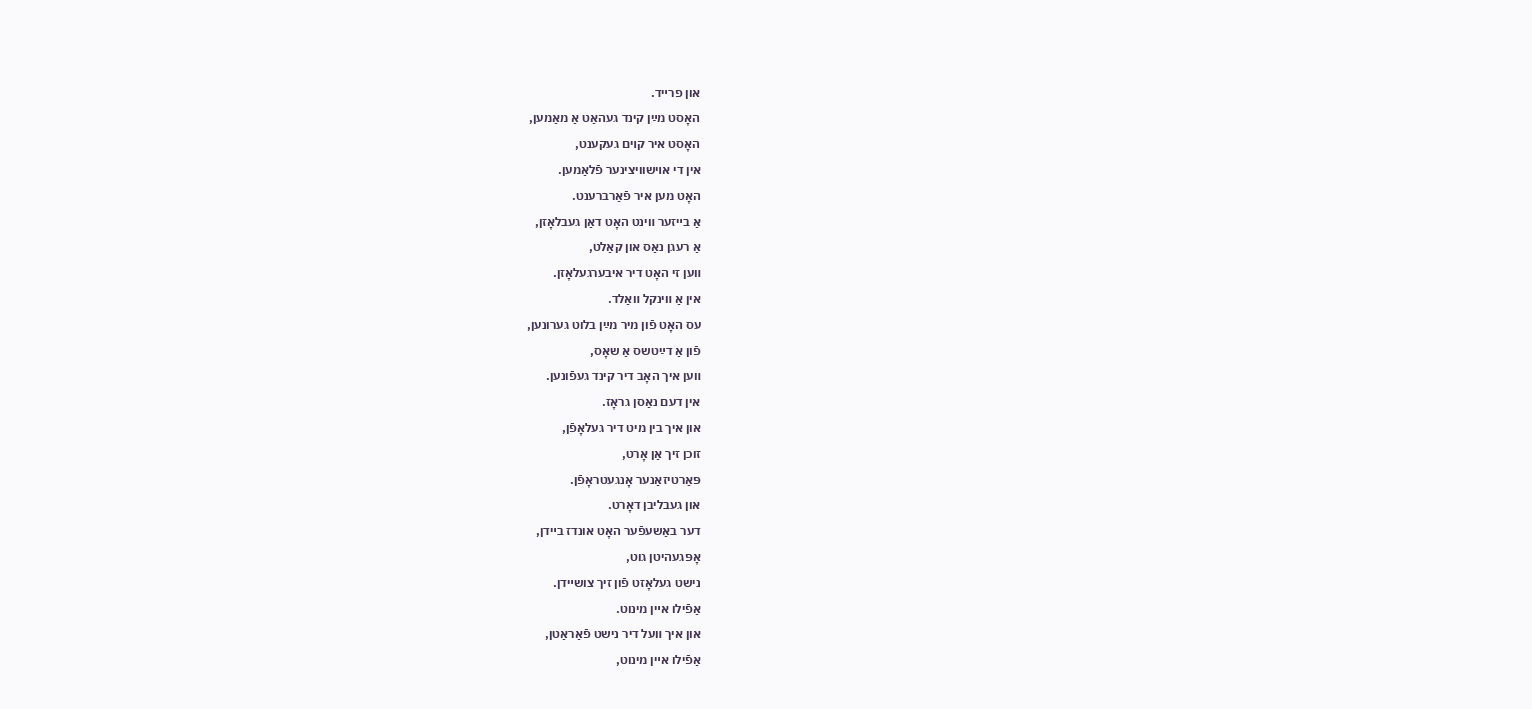און פרײד.
האָסט מײַן קינד געהאַט אַ מאַמען,
האָסט איר קױם געקענט,
אין די אױשוויצינער פֿלאַמען.
האָט מען איר פֿאַרברענט.
אַ בײזער װינט האָט דאַן געבלאָזן,
אַ רעגן נאַס און קאַלט,
װען זי האָט דיר איבערגעלאָזן.
אין אַ װינקל װאַלד.
עס האָט פֿון מיר מײַן בלוט גערונען,
פֿון אַ דײַטשס אַ שאָס,
װען איך האָב דיר קינד געפֿונען.
אין דעם נאַסן גראָז.
און איך בין מיט דיר געלאָפֿן,
זוכן זיך אַן אָרט,
פּאַרטיזאַנער אָנגעטראָפֿן.
און געבליבן דאָרט.
דער באַשעפֿער האָט אונדז בײדן,
אָפּגעהיטן גוט,
נישט געלאָזט פֿון זיך צושײדן.
אַפֿילו אײן מינוט.
און איך װעל דיר נישט פֿאַראַטן,
אַפֿילו אײן מינוט,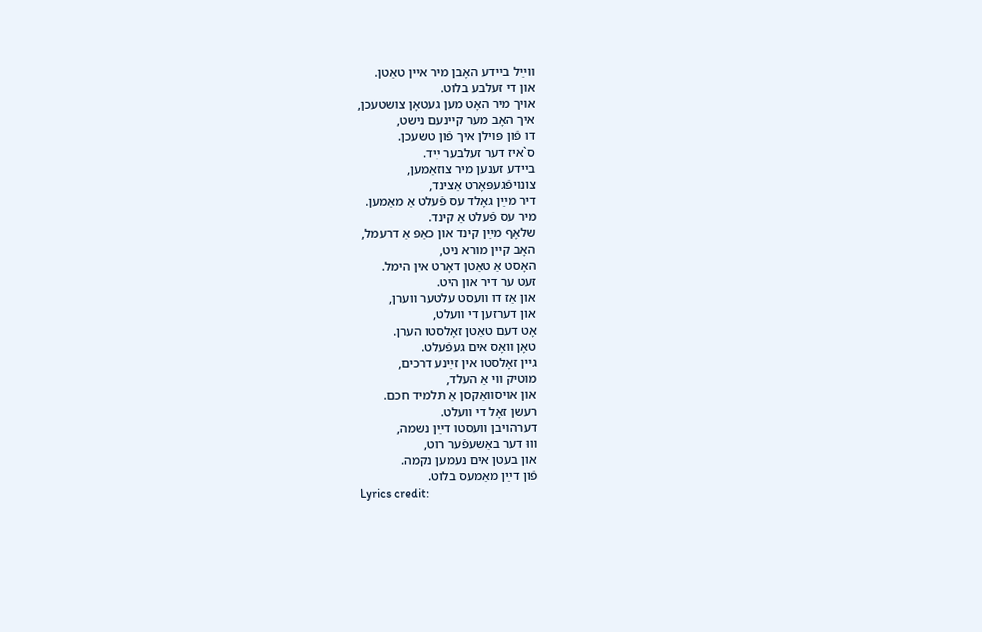װײַל בײדע האָבן מיר אײן טאַטן.
און די זעלבע בלוט.
אױך מיר האָט מען געטאָן צושטעכן,
איך האָב מער קײנעם נישט,
דו פֿון פּױלן איך פֿון טשעכן.
ס`איז דער זעלבער ײִד.
בײדע זענען מיר צוזאַמען,
צונױפֿגעפּאָרט אַצינד,
דיר מײַן גאָלד עס פֿעלט אַ מאַמען.
מיר עס פֿעלט אַ קינד.
שלאָף מײַן קינד און כאַפּ אַ דרעמל,
האָב קײן מורא ניט,
האָסט אַ טאַטן דאָרט אין הימל.
זעט ער דיר און היט.
און אַז דו װעסט עלטער װערן,
און דערזען די װעלט,
אָט דעם טאַטן זאָלסטו הערן.
טאָן װאָס אים געפֿעלט.
גײן זאָלסטו אין זײַנע דרכים,
מוטיק װי אַ העלד,
און אױסװאַקסן אַ תּלמיד חכם.
רעשן זאָל די װעלט.
דערהױבן װעסטו דײַן נשמה,
װוּ דער באַשעפֿער רוט,
און בעטן אים נעמען נקמה.
פֿון דײַן מאַמעס בלוט.
Lyrics credit: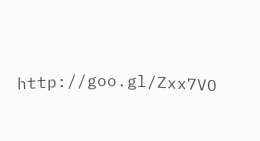http://goo.gl/Zxx7VO